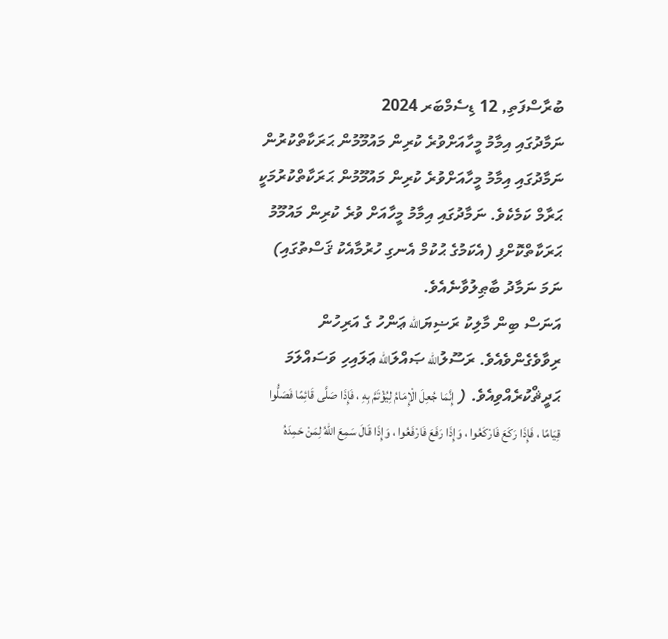ބުރާސްފަތި, 12 ޑިސެމްބަރ 2024
ނަމާދުގައި އިމާމު މީހާއަށްވުރެ ކުރިން މައުމޫމުން ޙަރަކާތްކުރުން
ނަމާދުގައި އިމާމު މީހާއަށްވުރެ ކުރިން މައުމޫމުން ޙަރަކާތްކުރުމަކީ ޙަރާމް ކަމެކެވެ. ނަމާދުގައި އިމާމު މީހާއަށް ވުރެ ކުރިން މައުމޫމު ޙަރަކާތްކޮށްފި (އެކަމުގެ ޙުކުމް އެނގި ހުރުމާއެކު ޤަސްތުގައި) ނަމަ ނަމާދު ބާޠިލުވާނެއެވެ.
އަނަސް ބިން މާލިކު ރަޟިޔަالله ޢަންހު ގެ އަރިހުން ރިވާވެގެންވެއެވެ. ރަސޫލުالله ޞައްލަالله ޢަލައިހި ވަސައްލަމަ ޙަދީޘްކުރެއްވިއެވެ. ( إِنَّمَا جُعِلَ الْإِمَامُ لِيُؤْتَمَّ بِهِ ، فَإِذَا صَلَّى قَائِمًا فَصَلُّوا قِيَامًا ، فَإِذَا رَكَعَ فَارْكَعُوا ، وَإِذَا رَفَعَ فَارْفَعُوا ، وَإِذَا قَالَ سَمِعَ اللهُ لِمَنْ حَمِدَهُ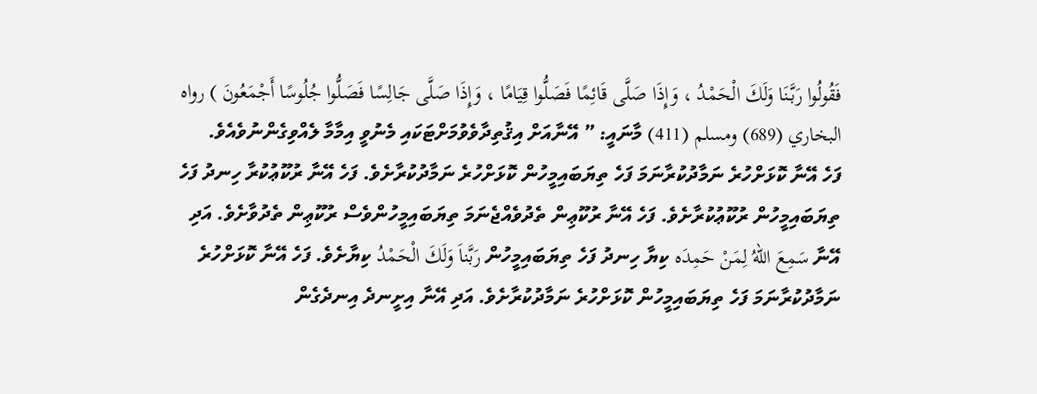فَقُولُوا رَبَّنَا وَلَكَ الْحَمْدُ ، وَإِذَا صَلَّى قَائِمًا فَصَلُّوا قِيَامًا ، وَإِذَا صَلَّى جَالِسًا فَصَلُّوا جُلُوسًا أَجْمَعُونَ ) رواه البخاري (689) ومسلم (411) މާނައީ: ” އޭނާއަށް އިޤުތިދާވެވުމަށްޓަކައި މެނުވީ އިމާމާ ލެއްވިގެންނުވެއެވެ. ފަހެ އޭނާ ކޮޅަށްހުރެ ނަމާދުކުރާނަމަ ފަހެ ތިޔަބައިމީހުން ކޮޅަށްހުރެ ނަމާދުކުރާށެވެ. ފަހެ އޭނާ ރުކޫޢުކުރާ ހިނދު ފަހެ ތިޔަބައިމީހުން ރުކޫޢުކުރާށެވެ. ފަހެ އޭނާ ރުކޫޢިން ތެދުވެއްޖެނަމަ ތިޔަބައިމީހުންވެސް ރުކޫޢިން ތެދުވާށެވެ. އަދި އޭނާ سَمِعَ اللهُ لِمَنْ حَمِدَه ކިޔާ ހިނދު ފަހެ ތިޔަބައިމީހުން رَبَّناَ وَلَكَ الْحَمْدُ ކިޔާށެވެ. ފަހެ އޭނާ ކޮޅަށްހުރެ ނަމާދުކުރާނަމަ ފަހެ ތިޔަބައިމީހުން ކޮޅަށްހުރެ ނަމާދުކުރާށެވެ. އަދި އޭނާ އިށީނދެ އިނދެގެން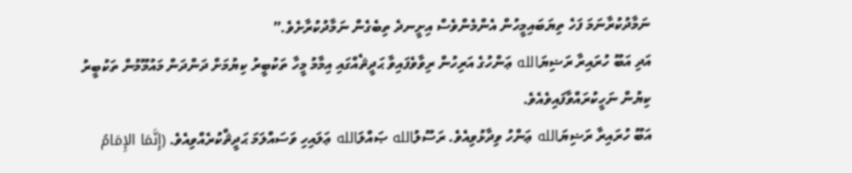ނަމާދުކުރާނަމަ ފަހެ ތިޔަބައިމީހުން އެންމެންވެސް އިށީނދެ ތިބެގެން ނަމާދުކުރާށެވެ.”
އަދި އަބޫ ހުރައިރާ ރަޟިޔަالله ޢަންހުގެ އަރިހުން ރިވާވެފައިވާ ޙަދީޘެއްގައި އިމާމު މީހާ ތަކުބީރު ކިޔުމަށް ދަންދަން މައުމޫމުން ތަކުބީރު ކިޔުން ނަހީކުރައްވާފައިވެއެވެ.
އަބޫ ހުރައިރާ ރަޟިޔަالله ޢަންހު ވިދާޅުވިއެވެ. ރަސޫލުالله ޞައްލަالله ޢަލައިހި ވަސައްލަމަ ޙަދީޘްކުރެއްވިއެވެ. (إِنَّمَا الإِمَامُ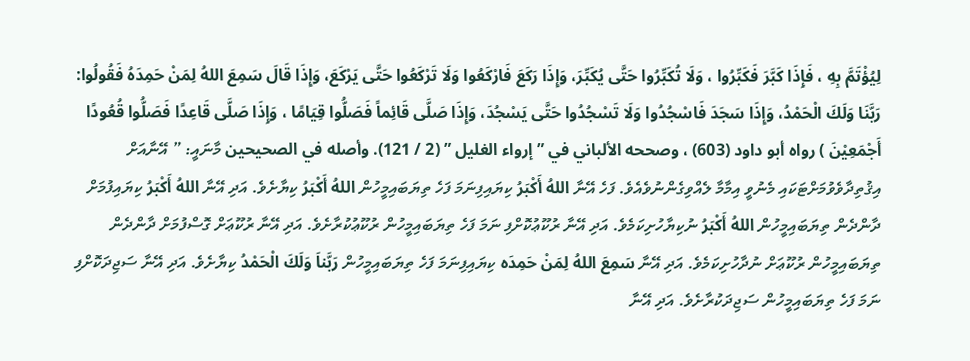لِيُؤْتَمَّ بِهِ ، فَإِذَا كَبَّرَ فَكَبِّرُوا ، وَلَا تُكَبِّرُوا حَتَّى يُكَبِّرَ، وَإِذَا رَكَعَ فَارْكَعُوا وَلَا تَرْكَعُوا حَتَّى يَرْكَعَ، وَإِذَا قَالَ سَمِعَ اللهُ لِمَنْ حَمِدَهُ فَقُولُوا: رَبَّنَا وَلَكَ الْحَمْدُ، وَإِذَا سَجَدَ فَاسْجُدُوا وَلَا تَسْجُدُوا حَتَّى يَسْجُدَ، وَإِذَا صَلَّى قَائِماً فَصَلُّوا قِيَامًا ، وَإِذَا صَلَّى قَاعِدًا فَصَلُّوا قُعُودًا أَجْمَعِيْنَ ) رواه أبو داود (603) ، وصححه الألباني في ” إرواء الغليل ” (2 / 121). وأصله في الصحيحين މާނައީ: ” އޭނާއަށް އިޤުތިދާވެވުމަށްޓަކައި މެނުވީ އިމާމާ ލެއްވިގެންނުވެއެވެ. ފަހެ އޭނާ اللهُ أَكْبَرُ ކިޔައިފިނަމަ ފަހެ ތިޔަބައިމީހުން اللهُ أَكْبَرُ ކިޔާށެވެ. އަދި އޭނާ اللهُ أَكْبَرُ ކިޔައިފުމަށް ދާންދެން ތިޔަބައިމީހުން اللهُ أَكْبَرُ ނުކިޔާހުށިކަމެވެ. އަދި އޭނާ ރުކޫޢުކޮށްފި ނަމަ ފަހެ ތިޔަބައިމީހުން ރުކޫޢުކުރާށެވެ. އަދި އޭނާ ރުކޫޢަށް ގޮސްފުމަށް ދާންދެން ތިޔަބައިމީހުން ރުކޫޢަށް ނުދާހުށިކަމެވެ. އަދި އޭނާ سَمِعَ اللهُ لِمَنْ حَمِدَه ކިޔައިފިނަމަ ފަހެ ތިޔަބައިމީހުން رَبَّناَ وَلَكَ الْحَمْدُ ކިޔާށެވެ. އަދި އޭނާ ސަޖިދަކޮށްފި ނަމަ ފަހެ ތިޔަބައިމީހުން ސަޖިދަކުރާށެވެ. އަދި އޭނާ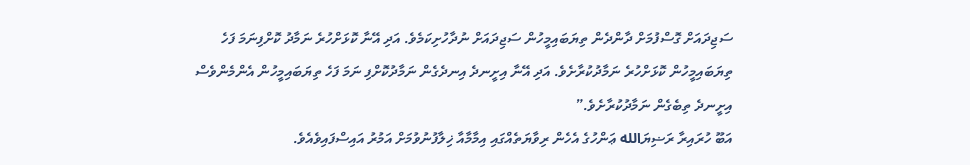ސަޖިދައަށް ގޮސްފުމަށް ދާންދެން ތިޔަބައިމީހުން ސަޖިދައަށް ނުދާހުށިކަމެވެ. އަދި އޭނާ ކޮޅަށްހުރެ ނަމާދު ކޮށްފިނަމަ ފަހެ ތިޔަބައިމީހުން ކޮޅަށްހުރެ ނަމާދުކުރާށެވެ. އަދި އޭނާ އިށީނދެ އިނދެގެން ނަމާދުކޮށްފި ނަމަ ފަހެ ތިޔަބައިމީހުން އެންމެންވެސް އިށީނދެ ތިބެގެން ނަމާދުކުރާށެވެ.”
އަބޫ ހުރައިރާ ރަޟިޔަالله ޢަންހުގެ އެހެން ރިވާޔަތެއްގައި އިމާމާއާ ޚިލާފުނުވުމަށް އަމުރު އައިސްފައިވެއެވެ.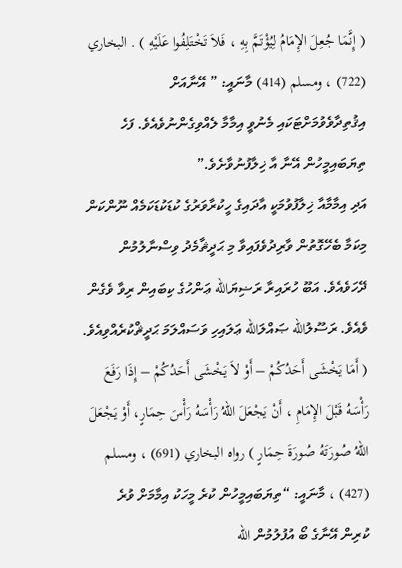( إِنَّمَا جُعِلَ الإِمَامُ لِيُؤْتَمَّ بِهِ ، فَلاَ تَخْتَلِفُوا عَلَيْهِ ) . البخاري (722) ، ومسلم (414) މާނައީ: ” އޭނާއަށް އިޤުތިދާވެވުމަށްޓަކައި މެނުވީ އިމާމާ ލެއްވިގެންނުވެއެވެ. ފަހެ ތިޔަބައިމީހުން އޭނާ އާ ޚިލާފުނުވާށެވެ.”
އަދި އިމާމާއާ ޚިލާފުވުމަކީ އާދައިގެ ހީކުރާވަރުގެ ކުޑަކުޑަކަމެއް ނޫންކަން މިކަމާ ބެހޭގޮތުން ވާރިދުވެފައިވާ މި ޙަދީޘާމެދު ވިސްނާލުމުން ދޭހަވެއެވެ. އަބޫ ހުރައިރާ ރަޟިޔަالله ޢަންހުގެ ކިބައިން ރިވާ ވެގެން ވެއެވެ. ރަސޫލުالله ޞައްލަالله ޢަލައިހި ވަސައްލަމަ ޙަދީޘްކުރެއްވިއެވެ.
( أَمَا يَخْشَى أَحَدُكُمْ – أَوْ لاَ يَخْشَى أَحَدُكُمْ – إِذَا رَفَعَ رَأْسَهُ قَبْلَ الإِمَامِ ، أَنْ يَجْعَلَ اللهُ رَأْسَهُ رَأْسَ حِمَارٍ، أَوْ يَجْعَلَ اللهُ صُورَتَهُ صُورَةَ حِمَارٍ ) رواه البخاري (691) ، ومسلم (427) ، މާނައީ: “ތިޔަބައިމީހުން ކުރެ މީހަކު އިމާމަށް ވުރެ ކުރިން އޭނާގެ ބޯ އުފުލުމުން الله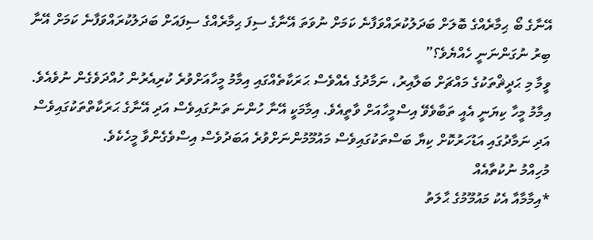އޭނާގެ ބޯ ޙިމާރެއްގެ ބޮލަށް ބަދަލުކުރައްވަފާނެ ކަމަށް ނުވަތަ އޭނާގެ ސިފަ ޙިމާރެއްގެ ސިފައަށް ބަދަލުކުރައްވަފާނެ ކަމަށް އޭނާ ބިރު ނުގަންނަނީ ހެއްޔެވެ؟”
ވީމާ މި ޙަދީޘްތަކުގެ މައްޗަށް ބަލާއިރު، ނަމާދުގެ އެއްވެސް ޙަރަކާތެއްގައި އިމާމު މީހާއަށްވުރެ ކުރިއެރުން ހުއްދަވެގެން ނުވެއެވެ.
އިމާމު މީހާ ކިޔަނީ އެއީ ތަބާވެވޭ އިސްމީހާއަށް ވާތީއެވެ. އިމާމަކީ އޭނާ ހުންނަ ތަނުގައިވެސް އަދި އޭނާގެ ޙަރަކާތްތަކުގައިވެސް އަދި ނަމާދުގައި އަޑުހަރުކޮށް ކިޔާ ބަސްތަކުގައިވެސް މައުމޫމުންނަށްވުރެ އަބަދުވެސް އިސްވެގެންވާ މީހެކެވެ.
މުހިއްމު ނުކުތާއެއް
*އިމާމާއާ އެކު މައުމޫމުގެ ޙާލަތު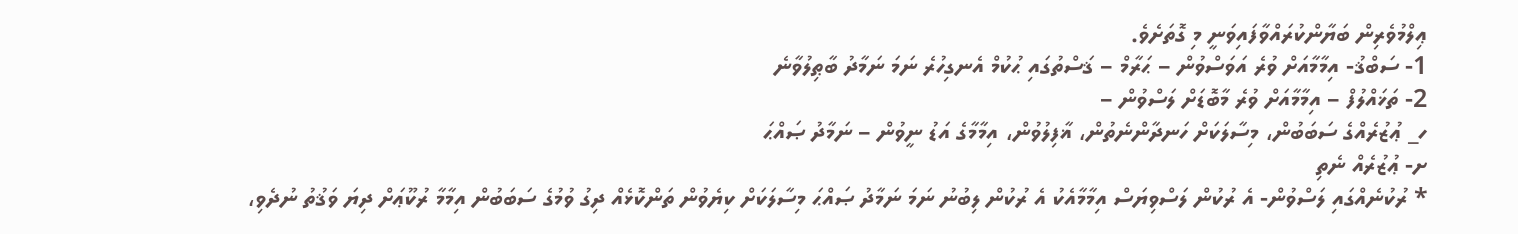ޢިލްމުވެރިން ބަޔާންކުރައްވާފައިވަނީ މި ގޮތަށެވެ.
1- ސަބްޤު- އިމާމާއަށް ވުރެ އަވަސްވުން – ޙަރާމް – ޤަސްތުގައި ޙުކުމް އެނގިހުރެ ނަމަ ނަމާދު ބާޠިލުވާނެ
2- ތަޚައްލުފް – އިމާމާއަށް ވުރެ މާބޮޑަށް ލަސްވުން –
ހ_ ޢުޒުރެއްގެ ސަބަބުން، މިސާލަކަށް ހަނދާންނެތުން، ޣާފިލުވުން، އިމާމާގެ އަޑު ނީވުން – ނަމާދު ޞައްޙަ
ށ- ޢުޒުރެއް ނެތި
* ރުކުނެއްގައި ލަސްވުން- އެ ރުކުން ލަސްވިޔަސް އިމާމާއެކު އެ ރުކުން ލިބުނު ނަމަ ނަމާދު ޞައްޙަ މިސާލަކަށް ކިޔެވުން ތަންކޮޅެއް ދިގު ވުމުގެ ސަބަބުން އިމާމާ ރުކޫޢަށް ދިޔަ ވަޤުތު ނުދެވި،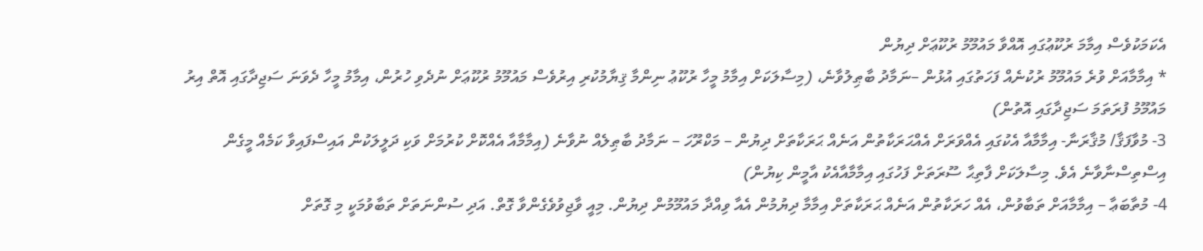އެކަމަކުވެސް އިމާމަ ރުކޫޢުގައި އޮއްވާ މައުމޫމު ރުކޫޢަށް ދިޔުން
* އިމާމާއަށް ވުރެ މައުމޫމު ރުކުނެއް ފަހަތުގައި އުޅުން –ނަމާދު ބާޠިލުވާނެ، (މިސާލަކަށް އިމާމު މީހާ ރުކޫޢު ނިންމާ ޤިޔާމުކުރި އިރުވެސް މައުމޫމު ރުކޫޢަށް ނުދެވި ހުރުން، އިމާމު މީހާ ދެވަނަ ސަޖިދާގައި އޮތް އިރު މައުމޫމު ފުރަތަމަ ސަޖިދާގައި އޮތުން)
3- މުވާފަޤާ/ މުޤާރަނާ- އިމާމާއާ އެކުގައި އެއްވަރަށް އެއްޙަރަކާތުން އަނެއް ޙަރަކާތަށް ދިޔުން – މަކްރޫހަ – ނަމާދު ބާޠިލެއް ނުވާނެ (އިމާމާއާ އެއްކޮށް ކުރުމަށް ވަކި ދަލީލަކުން އައިސްފައިވާ ކަމެއް މީގެން އިސްތިސްނާވާނެ އެވެ. މިސާލަކަށް ފާތިޙާ ސޫރަތަށް ފަހުގައި އިމާމާއާއެކު އާމީން ކިޔުން)
4- މުތާބަޢާ – އިމާމާއަށް ތަބާވުން، އެއް ހަރަކާތުން އަނެއް ޙަރަކާތަށް އިމާމާ ދިޔުމުން އެއާ ވިއްދާ މައުމޫމުން ދިޔުން. މިއީ ވާޖިވުވެގެންވާ ގޮތް. އަދި ސުންނަތަށް ތަބާވުމަކީ މި ގޮތަށް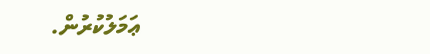ޢަމަލުކުރުން.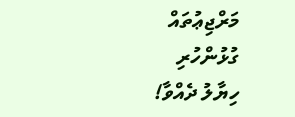މަރްޖިޢުތައް
ގުޅުންހުރި
ހިޔާލު ދެއްވާ!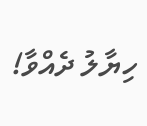ހިޔާލު ދެއްވާ!